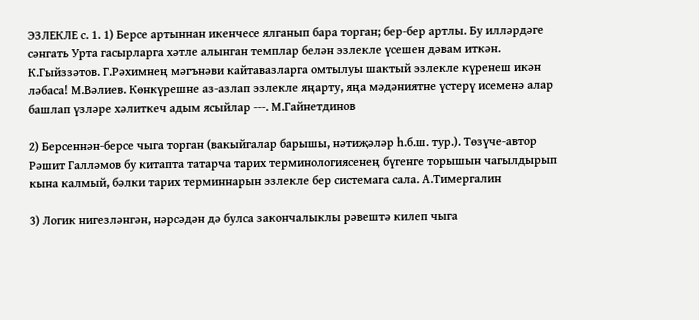ЭЗЛЕКЛЕ с. 1. 1) Берсе артыннан икенчесе ялганып бара торган; бер-бер артлы. Бу илләрдәге сәнгать Урта гасырларга хәтле алынган темплар белән эзлекле үсешен дәвам иткән. К.Гыйззәтов. Г.Рәхимнең мәгънәви кайтавазларга омтылуы шактый эзлекле күренеш икән ләбаса! М.Вәлиев. Көнкүрешне аз-азлап эзлекле яңарту, яңа мәдәниятне үстерү исеменә алар башлап үзләре хәлиткеч адым ясыйлар ---. М.Гайнетдинов

2) Берсеннән-берсе чыга торган (вакыйгалар барышы, нәтиҗәләр һ.б.ш. тур.). Төзүче-автор Рәшит Галләмов бу китапта татарча тарих терминологиясенең бүгенге торышын чагылдырып кына калмый, бәлки тарих терминнарын эзлекле бер системага сала. А.Тимергалин

3) Логик нигезләнгән, нәрсәдән дә булса закончалыклы рәвештә килеп чыга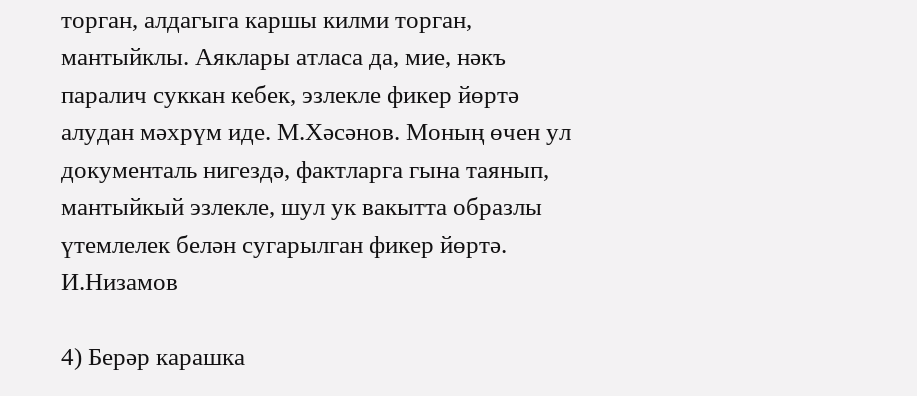торган, алдагыга каршы килми торган, мантыйклы. Аяклары атласа да, мие, нәкъ паралич суккан кебек, эзлекле фикер йөртә алудан мәхрүм иде. М.Хәсәнов. Моның өчен ул документаль нигездә, фактларга гына таянып, мантыйкый эзлекле, шул ук вакытта образлы үтемлелек белән сугарылган фикер йөртә. И.Низамов

4) Берәр карашка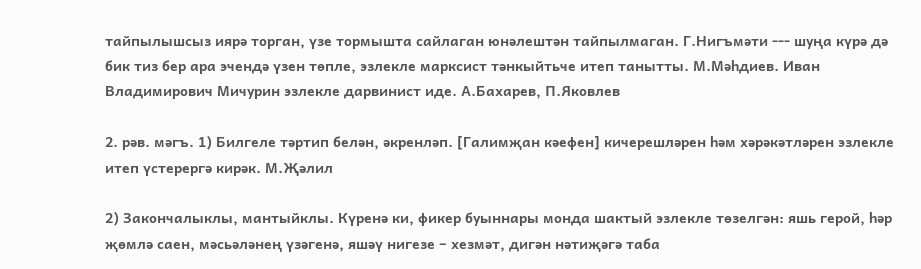тайпылышсыз иярә торган, үзе тормышта сайлаган юнәлештән тайпылмаган. Г.Нигъмәти --- шуңа күрә дә бик тиз бер ара эчендә үзен төпле, эзлекле марксист тәнкыйтьче итеп танытты. М.Мәһдиев. Иван Владимирович Мичурин эзлекле дарвинист иде. А.Бахарев, П.Яковлев

2. рәв. мәгъ. 1) Билгеле тәртип белән, әкренләп. [Галимҗан кәефен] кичерешләрен һәм хәрәкәтләрен эзлекле итеп үстерергә кирәк. М.Җәлил

2) Закончалыклы, мантыйклы. Күренә ки, фикер буыннары монда шактый эзлекле төзелгән: яшь герой, һәр җөмлә саен, мәсьәләнең үзәгенә, яшәү нигезе – хезмәт, дигән нәтиҗәгә таба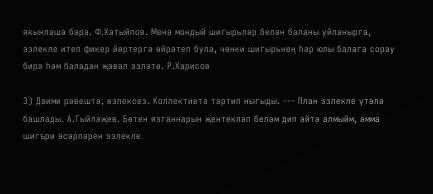якынлаша бара. Ф.Хатыйпов. Менә мондый шигырьләр белән баланы уйланырга, эзлекле итеп фикер йөртергә өйрәтеп була, чөнки шигырьнең һәр юлы балага сорау бирә һәм баладан җавап эзләтә. Р.Харисов

3) Даими рәвештә, өзлексез. Коллективта тәртип ныгыды. --- План эзлекле үтәлә башлады. А.Гыйләҗев. Бөтен язганнарын җентекләп беләм дип әйтә алмыйм, әмма шигъри әсәрләрен эзлекле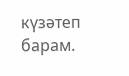күзәтеп барам.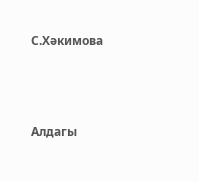С.Хәкимова



Алдагы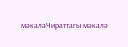мәкаләЧираттагы мәкалә